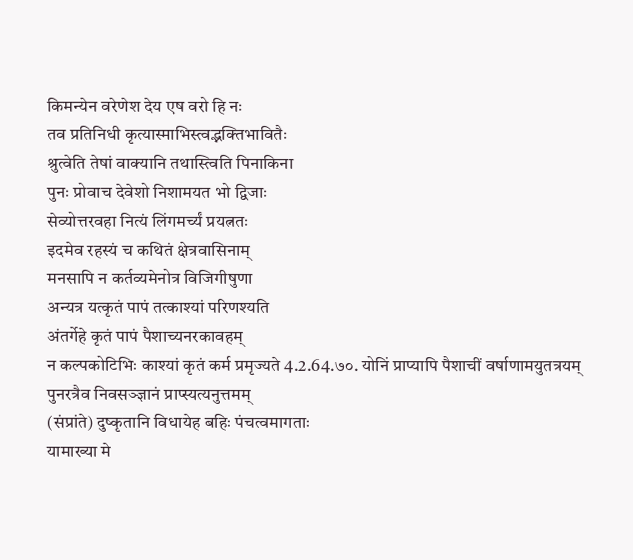किमन्येन वरेणेश देय एष वरो हि नः
तव प्रतिनिधी कृत्यास्माभिस्त्वद्भक्तिभावितैः
श्रुत्वेति तेषां वाक्यानि तथास्त्विति पिनाकिना
पुनः प्रोवाच देवेशो निशामयत भो द्विजाः
सेव्योत्तरवहा नित्यं लिंगमर्च्यं प्रयत्नतः
इदमेव रहस्यं च कथितं क्षेत्रवासिनाम्
मनसापि न कर्तव्यमेनोत्र विजिगीषुणा
अन्यत्र यत्कृतं पापं तत्काश्यां परिणश्यति
अंतर्गेहे कृतं पापं पैशाच्यनरकावहम्
न कल्पकोटिभिः काश्यां कृतं कर्म प्रमृज्यते 4.2.64.७०. योनिं प्राप्यापि पैशाचीं वर्षाणामयुतत्रयम्
पुनरत्रैव निवसञ्ज्ञानं प्राप्स्यत्यनुत्तमम्
(संप्रांते) दुष्कृतानि विधायेह बहिः पंचत्वमागताः
यामाख्या मे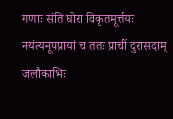गणाः संति घोरा विकृतमूर्त्तयः
नयंत्यनूपप्रायां च ततः प्राचीं दुरासदाम्
जलौकाभिः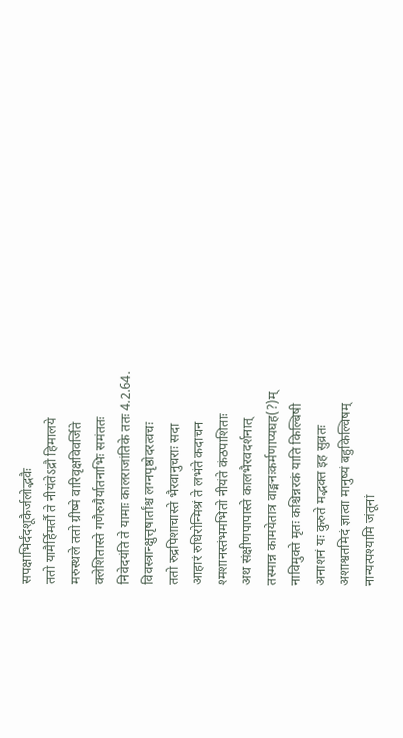सपक्षाभिर्दंदशूकैर्जलोद्भवैः
ततो यामैर्हिमर्तौ ते नीयंतेऽद्रौ हिमालये
मरुस्थले ततो ग्रीष्मे वारिवृक्षविवर्जिते
क्लेशितास्ते गणैरुग्रैर्यातनाभिः समंततः
निवेदयंति ते यामाः कालराजांतिके ततः 4.2.64.
विवस्त्रान्क्षुत्तृषार्तांश्च लग्नपृष्ठोदरत्वचः
ततो रुद्रपिशाचास्ते भैरवानुचराः सदा
आहारं रुधिरोन्मिश्रं ते लभंते कदाचन
श्मशानस्तंभमभितो नीयंते कंठपाशिताः
अथ संक्षीणपापास्ते कालभैरवदर्शनात्
तस्मान्न कामयेतात्र वाङ्मनःकर्मणाप्यघह(?)म्
नाविमुक्ते मृतः कश्चिन्नरकं याति किल्बिषी
अनाशनं यः कुरुते मद्भक्त इह सुव्रतः
अशाश्वतमिदं ज्ञात्वा मानुष्यं बहुकिल्विषम्
नान्यत्पश्यामि जंतूनां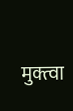मुक्त्वा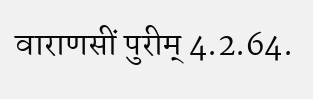वाराणसीं पुरीम् 4.2.64.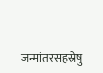जन्मांतरसहस्रेषु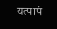यत्पापं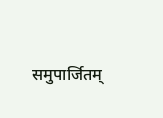समुपार्जितम्